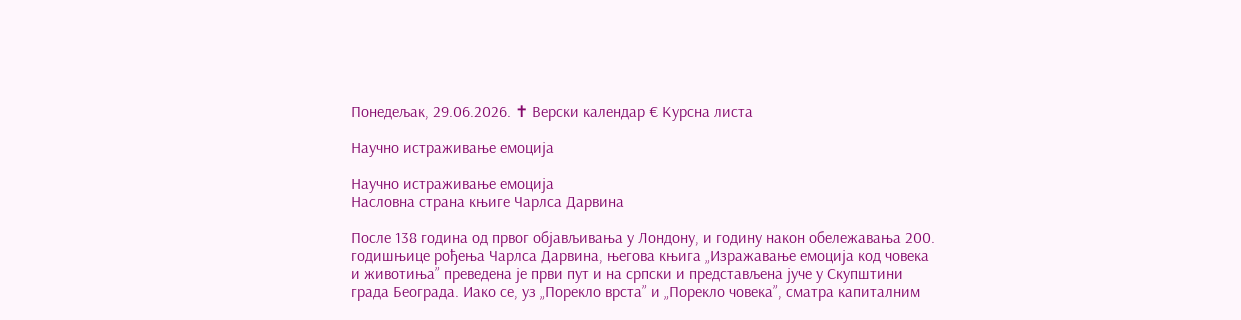Понедељак, 29.06.2026. ✝ Верски календар € Курсна листа

Научно истраживање емоција

Научно истраживање емоција
Насловна страна књиге Чарлса Дарвина

После 138 година од првог објављивања у Лондону, и годину након обележавања 200. годишњице рођења Чарлса Дарвина, његова књига „Изражавање емоција код човека и животиња” преведена је први пут и на српски и представљена јуче у Скупштини града Београда. Иако се, уз „Порекло врста” и „Порекло човека”, сматра капиталним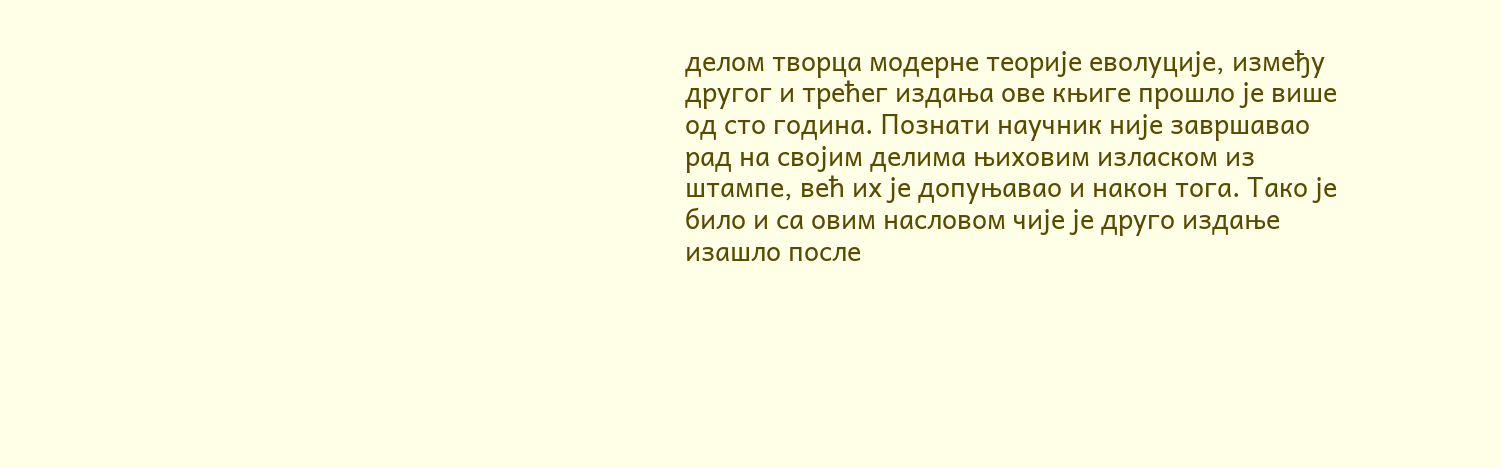делом творца модерне теорије еволуције, између другог и трећег издања ове књиге прошло је више од сто година. Познати научник није завршавао рад на својим делима њиховим изласком из штампе, већ их је допуњавао и након тога. Тако је било и са овим насловом чије је друго издање изашло после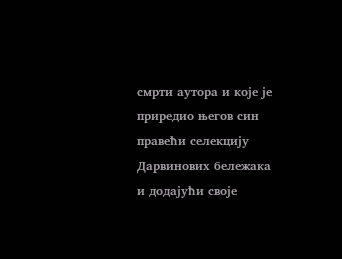смрти аутора и које је приредио његов син правећи селекцију Дарвинових бележака и додајући своје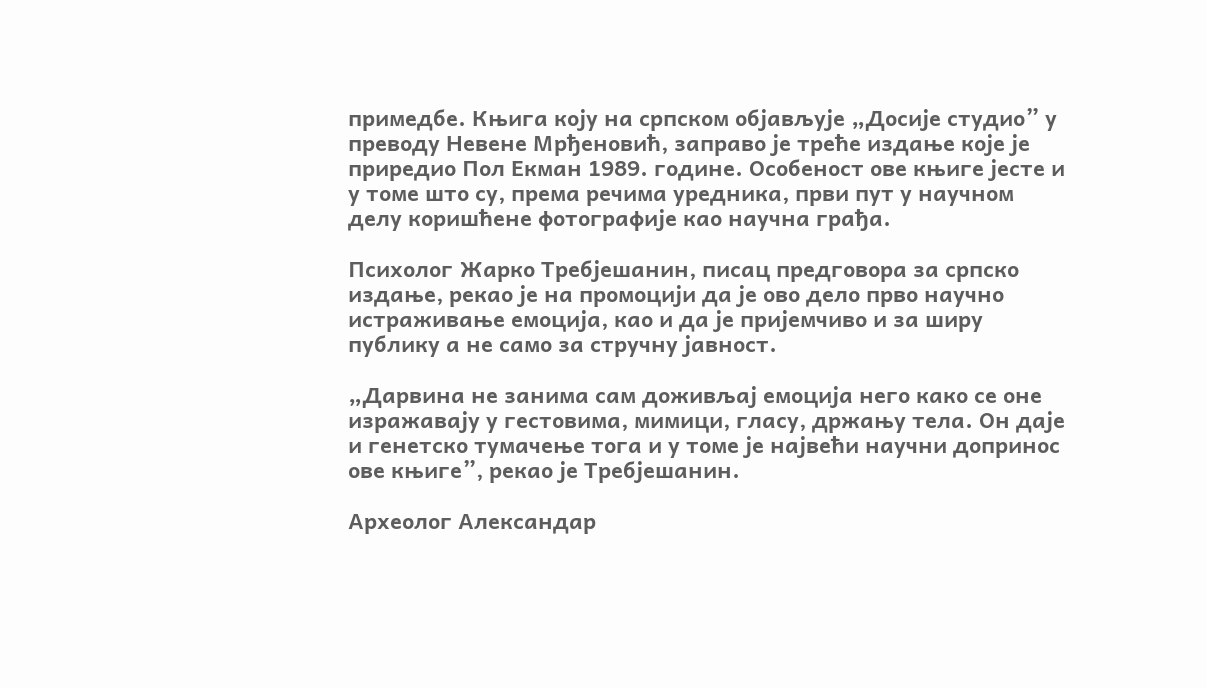примедбе. Књига коју на српском објављује „Досије студио” у преводу Невене Мрђеновић, заправо је треће издање које је приредио Пол Екман 1989. године. Особеност ове књиге јесте и у томе што су, према речима уредника, први пут у научном делу коришћене фотографије као научна грађа.

Психолог Жарко Требјешанин, писац предговора за српско издање, рекао је на промоцији да је ово дело прво научно истраживање емоција, као и да је пријемчиво и за ширу публику а не само за стручну јавност.

„Дарвина не занима сам доживљај емоција него како се оне изражавају у гестовима, мимици, гласу, држању тела. Он даје и генетско тумачење тога и у томе је највећи научни допринос ове књиге”, рекао је Требјешанин.

Археолог Александар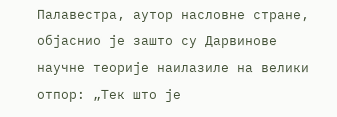Палавестра, аутор насловне стране, објаснио је зашто су Дарвинове научне теорије наилазиле на велики отпор: „Тек што је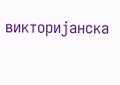викторијанска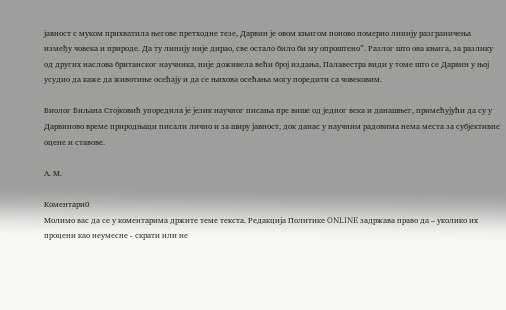јавност с муком прихватила његове претходне тезе, Дарвин је овом књигом поново померио линију разграничења између човека и природе. Да ту линију није дирао, све остало било би му опроштено”. Разлог што ова књига, за разлику од других наслова британског научника, није доживела већи број издања, Палавестра види у томе што се Дарвин у њој усудио да каже да животиње осећају и да се њихова осећања могу поредити са човековим.

Биолог Биљана Стојковић упоредила је језик научног писања пре више од једног века и данашњег, примећујући да су у Дарвиново време природњаци писали лично и за ширу јавност, док данас у научним радовима нема места за субјективне оцене и ставове.

А. М.

Коментари0
Молимо вас да се у коментарима држите теме текста. Редакција Политике ONLINE задржава право да – уколико их процени као неумесне - скрати или не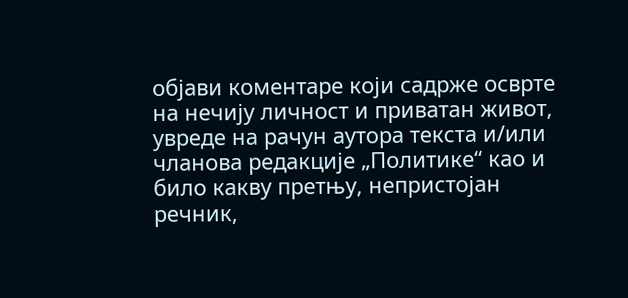објави коментаре који садрже осврте на нечију личност и приватан живот, увреде на рачун аутора текста и/или чланова редакције „Политике“ као и било какву претњу, непристојан речник,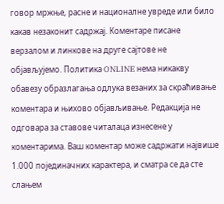говор мржње, расне и националне увреде или било какав незаконит садржај. Коментаре писане верзалом и линкове на друге сајтове не објављујемо. Политика ONLINE нема никакву обавезу образлагања одлука везаних за скраћивање коментара и њихово објављивање. Редакција не одговара за ставове читалаца изнесене у коментарима. Ваш коментар може садржати највише 1.000 појединачних карактера, и сматра се да сте слањем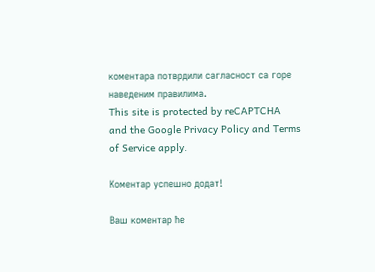коментара потврдили сагласност са горе наведеним правилима.
This site is protected by reCAPTCHA and the Google Privacy Policy and Terms of Service apply.

Комeнтар успeшно додат!

Ваш комeнтар ћe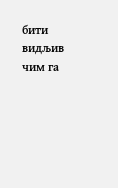бити видљив чим га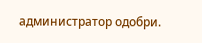администратор одобри.